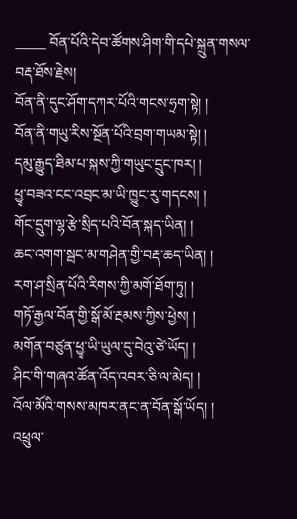_____ བོན་པོའི་དེབ་ཚོགས་ཤིག་གི་དཔེ་སྐྲུན་གསལ་བརྡ་ཐོས་རྗེས།
བོན་ནི་དུང་ཤོག་དཀར་པོའི་གངས་ཧྲག་སྟེ། །
བོན་ནི་གཡུ་རིས་སྔོན་པོའི་བྲག་གཡམ་སྟེ། །
དམུ་རྒྱུད་ཐིམ་པ་སྐས་ཀྱི་གཡུང་དྲུང་ཁར། །
ཕྱྭ་བཟའ་ངང་འབྲང་མ་ཡི་ཁྱུང་རུ་གདངས། །
གོང་དྲུག་ལྷ་རྩེ་སྲིད་པའི་བོན་སྐད་ཡིན། །
ཆང་འགག་སྦང་མ་གཤེན་གྱི་བརྡ་ཆད་ཡིན། །
རག་ཤ་སྲིན་པོའི་རིགས་ཀྱི་མགོ་ཐོག་ཏུ། །
གཏོ་རྒྱལ་བོན་གྱི་སྒོ་མོ་རྔམས་ཀྱིས་ཕྱེས། །
མགོན་བཙུན་ཕྱྭ་ཡི་ཡུལ་དུ་བེའུ་ཙེ་ཡོད། །
ཤིང་གི་གཞའ་ཚོན་འོད་འབར་ཅི་ལ་མེད། །
འོལ་མོའི་གསས་མཁར་ནང་ན་བོན་སྒོ་ཡོད། །
འཕྲུལ་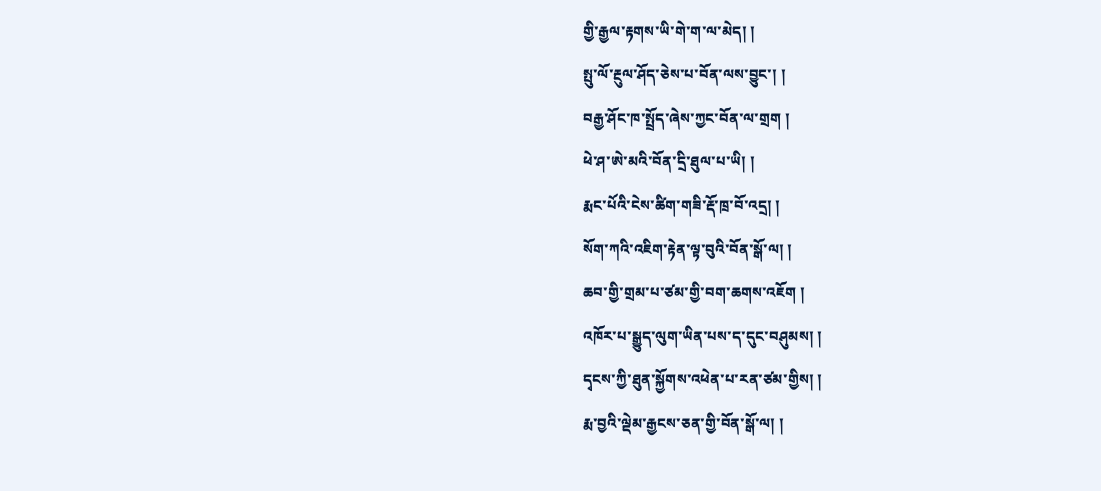གྱི་རྒྱལ་རྟགས་ཡི་གེ་ག་ལ་མེད། །
སྤུ་ལོ་རྔུལ་ཤོད་ཅེས་པ་བོན་ལས་བྱུང་། །
བརྒྱ་ཤོང་ཁ་སྤྲོད་ཞེས་ཀྱང་བོན་ལ་གྲག །
ཕེ་ཤ་ཨེ་མའི་བོན་དྲི་ཐུལ་པ་ཡི། །
རྨང་པོའི་ངེས་ཚིག་གཟི་རྡོ་ཁྲ་བོ་འདྲ། །
སོག་ཀའི་འཇིག་རྟེན་ལྟ་བུའི་བོན་སྒོ་ལ། །
ཆབ་གྱི་གྲམ་པ་ཙམ་གྱི་བག་ཆགས་འཇོག །
འཁོར་པ་སྒྱུད་ལུག་ཡིན་པས་ད་དུང་བཤུམས། །
དྭངས་ཀྱི་ཐུན་སྐྱོགས་འཕེན་པ་རན་ཙམ་གྱིས། །
རྨ་བྱའི་ལྡེམ་རྒྱངས་ཅན་གྱི་བོན་སྒོ་ལ། །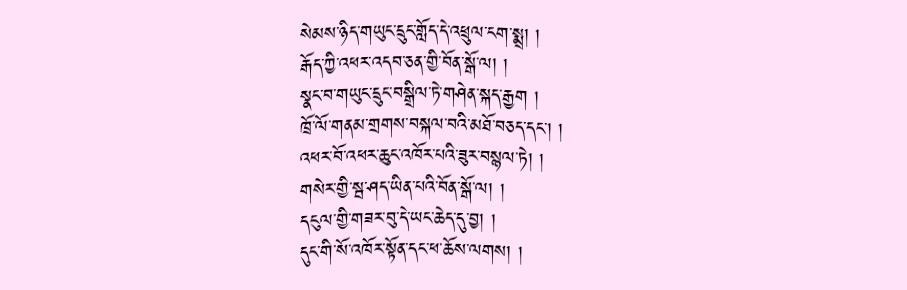སེམས་ཉིད་གཡུང་དྲུང་གློད་དེ་འཕྲུལ་ངག་སྨྲ། །
རྒོད་ཀྱི་འཕར་འདབ་ཅན་གྱི་བོན་སྒོ་ལ། །
སྣང་བ་གཡུང་དྲུང་བསྒྲིལ་ཏེ་གཤེན་སྐད་རྒྱག །
ཁྲོ་ལོ་གནམ་གྲགས་བསྐལ་བའི་མཐོ་བཅད་དང་། །
འཕར་བོ་འཕར་ཆུང་འཁོར་པའི་ཟུར་བསྙལ་ཏེ། །
གསེར་གྱི་སྦ་ཤད་ཡིན་པའི་བོན་སྒོ་ལ། །
དངུལ་གྱི་གཟར་བུ་དེ་ཡང་ཆེད་དུ་བྱ། །
དུང་གི་སོ་འཁོར་སྟོན་དང་ཕ་ཆོས་ལགས། །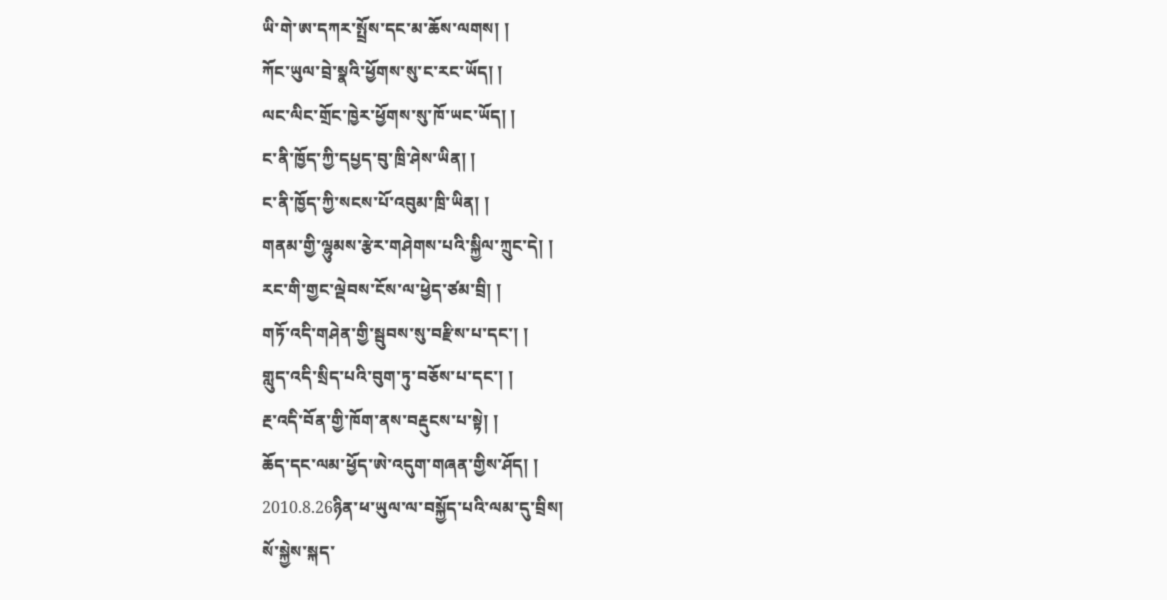ཡི་གེ་ཨ་དཀར་སྤྲོས་དང་མ་ཆོས་ལགས། །
ཀོང་ཡུལ་བྲེ་སྣའི་ཕྱོགས་སུ་ང་རང་ཡོད། །
ལང་ལིང་གྲོང་ཁྱེར་ཕྱོགས་སུ་ཁོ་ཡང་ཡོད། །
ང་ནི་ཁྱོད་ཀྱི་དཔྱད་བུ་ཁྲི་ཤེས་ཡིན། །
ང་ནི་ཁྱོད་ཀྱི་སངས་པོ་འབུམ་ཁྲི་ཡིན། །
གནམ་གྱི་ལྷུམས་རྩེར་གཤེགས་པའི་སྐྱིལ་ཀྲུང་དེ། །
རང་གི་གྱང་ལྡེབས་ངོས་ལ་ཕྱེད་ཙམ་བྲི། །
གཏོ་འདི་གཤེན་གྱི་སྦུབས་སུ་བརྫིས་པ་དང་། །
གླུད་འདི་སྲིད་པའི་བུག་ཏུ་བཅོས་པ་དང་། །
རྔ་འདི་བོན་གྱི་ཁོག་ནས་བརྡུངས་པ་སྟེ། །
ཆོད་དང་ལམ་ཕྱོད་ཨེ་འདུག་གཞན་གྱིས་ཤོད། །
2010.8.26ཉིན་ཕ་ཡུལ་ལ་བསྐྱོད་པའི་ལམ་དུ་བྲིས།
སོ་སྐྱེས་སྐད་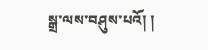སྒྲ་ལས་བཤུས་པའོ། །